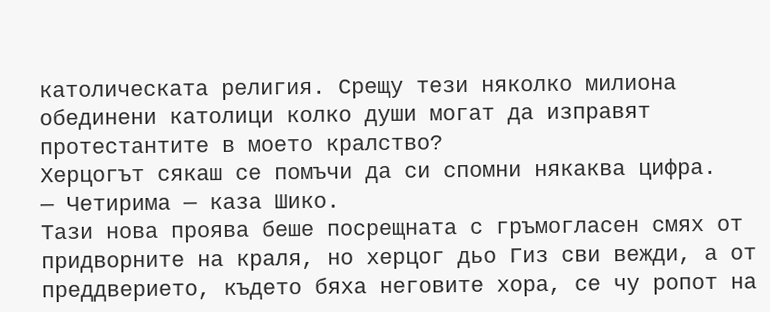католическата религия. Срещу тези няколко милиона обединени католици колко души могат да изправят протестантите в моето кралство?
Херцогът сякаш се помъчи да си спомни някаква цифра.
— Четирима — каза Шико.
Тази нова проява беше посрещната с гръмогласен смях от придворните на краля, но херцог дьо Гиз сви вежди, а от преддверието, където бяха неговите хора, се чу ропот на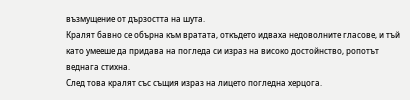възмущение от дързостта на шута.
Кралят бавно се обърна към вратата, откъдето идваха недоволните гласове, и тъй като умееше да придава на погледа си израз на високо достойнство, ропотът веднага стихна.
След това кралят със същия израз на лицето погледна херцога.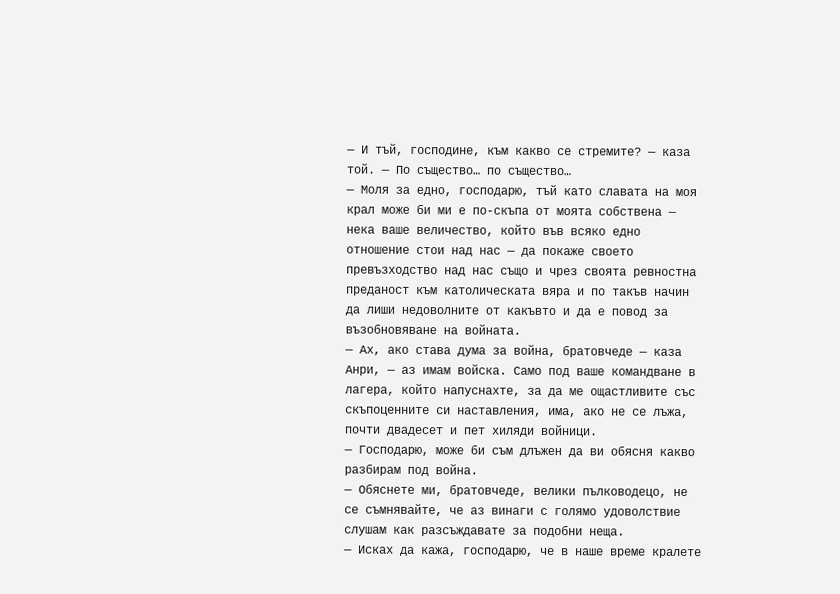— И тъй, господине, към какво се стремите? — каза той. — По същество… по същество…
— Моля за едно, господарю, тъй като славата на моя крал може би ми е по-скъпа от моята собствена — нека ваше величество, който във всяко едно отношение стои над нас — да покаже своето превъзходство над нас също и чрез своята ревностна преданост към католическата вяра и по такъв начин да лиши недоволните от какъвто и да е повод за възобновяване на войната.
— Ах, ако става дума за война, братовчеде — каза Анри, — аз имам войска. Само под ваше командване в лагера, който напуснахте, за да ме ощастливите със скъпоценните си наставления, има, ако не се лъжа, почти двадесет и пет хиляди войници.
— Господарю, може би съм длъжен да ви обясня какво разбирам под война.
— Обяснете ми, братовчеде, велики пълководецо, не се съмнявайте, че аз винаги с голямо удоволствие слушам как разсъждавате за подобни неща.
— Исках да кажа, господарю, че в наше време кралете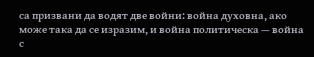са призвани да водят две войни: война духовна, ако може така да се изразим, и война политическа — война с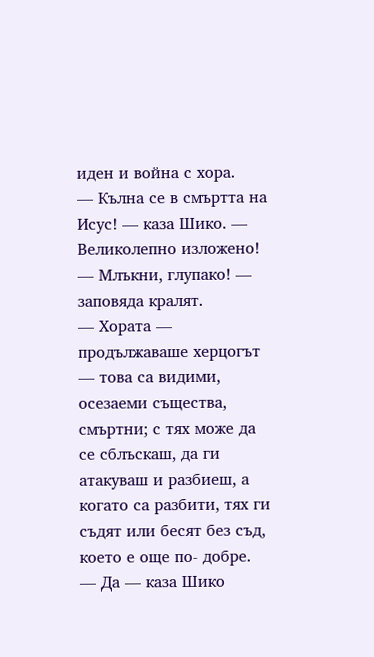иден и война с хора.
— Кълна се в смъртта на Исус! — каза Шико. — Великолепно изложено!
— Млъкни, глупако! — заповяда кралят.
— Хората — продължаваше херцогът — това са видими, осезаеми същества, смъртни; с тях може да се сблъскаш, да ги атакуваш и разбиеш, а когато са разбити, тях ги съдят или бесят без съд, което е още по- добре.
— Да — каза Шико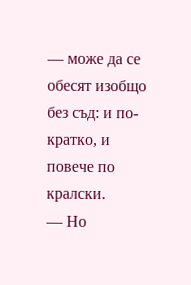— може да се обесят изобщо без съд: и по-кратко, и повече по кралски.
— Но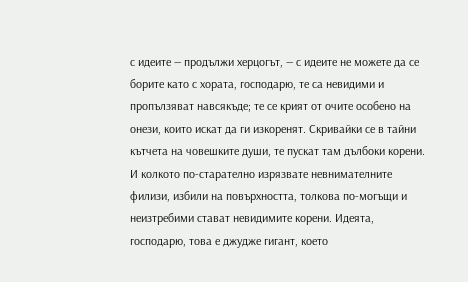с идеите — продължи херцогът, — с идеите не можете да се борите като с хората, господарю, те са невидими и пропълзяват навсякъде; те се крият от очите особено на онези, които искат да ги изкоренят. Скривайки се в тайни кътчета на човешките души, те пускат там дълбоки корени. И колкото по-старателно изрязвате невнимателните филизи, избили на повърхността, толкова по-могъщи и неизтребими стават невидимите корени. Идеята, господарю, това е джудже гигант, което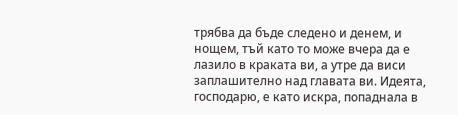трябва да бъде следено и денем, и нощем, тъй като то може вчера да е лазило в краката ви, а утре да виси заплашително над главата ви. Идеята, господарю, е като искра, попаднала в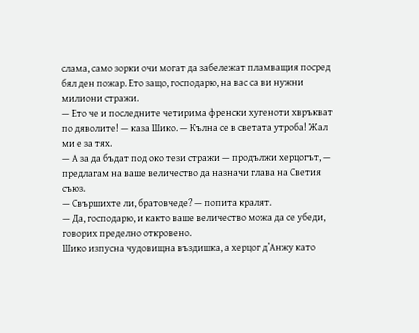слама, само зорки очи могат да забележат пламващия посред бял ден пожар. Ето защо, господарю, на вас са ви нужни милиони стражи.
— Ето че и последните четирима френски хугеноти хвръкват по дяволите! — каза Шико. — Кълна се в светата утроба! Жал ми е за тях.
— А за да бъдат под око тези стражи — продължи херцогът, — предлагам на ваше величество да назначи глава на Светия съюз.
— Свършихте ли, братовчеде? — попита кралят.
— Да, господарю, и както ваше величество можа да се убеди, говорих пределно откровено.
Шико изпусна чудовищна въздишка, а херцог д’Анжу като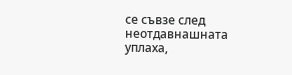се съвзе след неотдавнашната уплаха,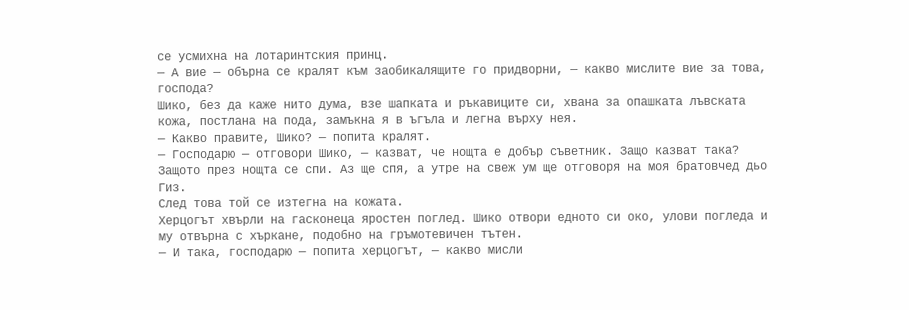се усмихна на лотаринтския принц.
— А вие — обърна се кралят към заобикалящите го придворни, — какво мислите вие за това, господа?
Шико, без да каже нито дума, взе шапката и ръкавиците си, хвана за опашката лъвската кожа, постлана на пода, замъкна я в ъгъла и легна върху нея.
— Какво правите, Шико? — попита кралят.
— Господарю — отговори Шико, — казват, че нощта е добър съветник. Защо казват така? Защото през нощта се спи. Аз ще спя, а утре на свеж ум ще отговоря на моя братовчед дьо Гиз.
След това той се изтегна на кожата.
Херцогът хвърли на гасконеца яростен поглед. Шико отвори едното си око, улови погледа и му отвърна с хъркане, подобно на гръмотевичен тътен.
— И така, господарю — попита херцогът, — какво мисли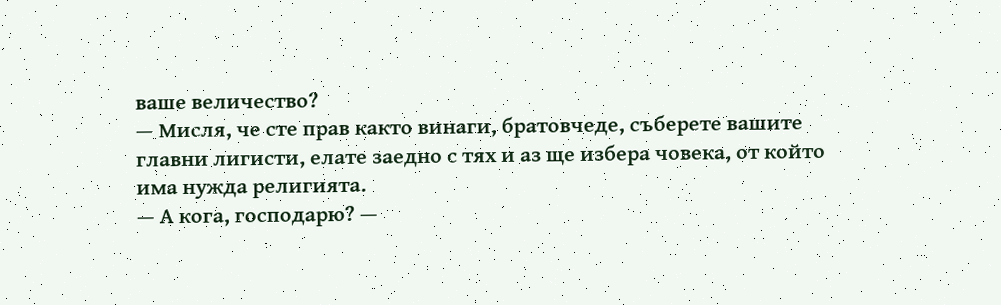ваше величество?
— Мисля, че сте прав както винаги, братовчеде, съберете вашите главни лигисти, елате заедно с тях и аз ще избера човека, от който има нужда религията.
— А кога, господарю? —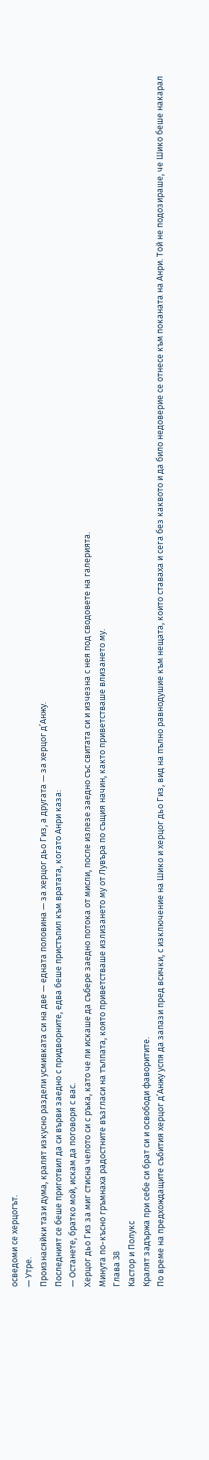осведоми се херцогът.
— Утре.
Произнасяйки тази дума, кралят изкусно раздели усмивката си на две — едната половина — за херцог дьо Гиз, а другата — за херцог д’Анжу.
Последният се беше приготвил да си върви заедно с придворните, едва беше пристъпил към вратата, когато Анри каза:
— Останете, братко мой, искам да поговоря с вас.
Херцог дьо Гиз за миг стисна челото си с ръка, като че ли искаше да събере заедно потока от мисли, после излезе заедно със свитата си и изчезна с нея под сводовете на галерията.
Минута по-късно гръмнаха радостните възгласи на тълпата, която приветстваше излизането му от Лувъра по същия начин, както приветстваше влизането му.
Глава 38
Кастор и Полукс
Кралят задържа при себе си брат си и освободи фаворитите.
По време на предхождащите събития херцог д’Анжу успя да запази пред всички, с изключение на Шико и херцог дьо Гиз, вид на пълно равнодушие към нещата, които ставаха и сега без каквото и да било недоверие се отнесе към поканата на Анри. Той не подозираше, че Шико беше накарал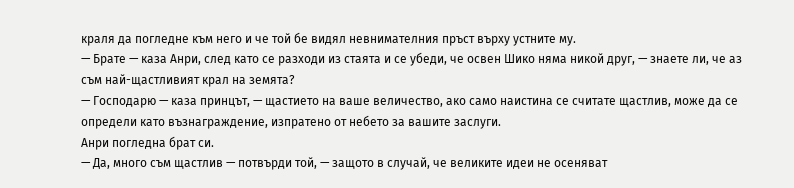краля да погледне към него и че той бе видял невнимателния пръст върху устните му.
— Брате — каза Анри, след като се разходи из стаята и се убеди, че освен Шико няма никой друг, — знаете ли, че аз съм най-щастливият крал на земята?
— Господарю — каза принцът, — щастието на ваше величество, ако само наистина се считате щастлив, може да се определи като възнаграждение, изпратено от небето за вашите заслуги.
Анри погледна брат си.
— Да, много съм щастлив — потвърди той, — защото в случай, че великите идеи не осеняват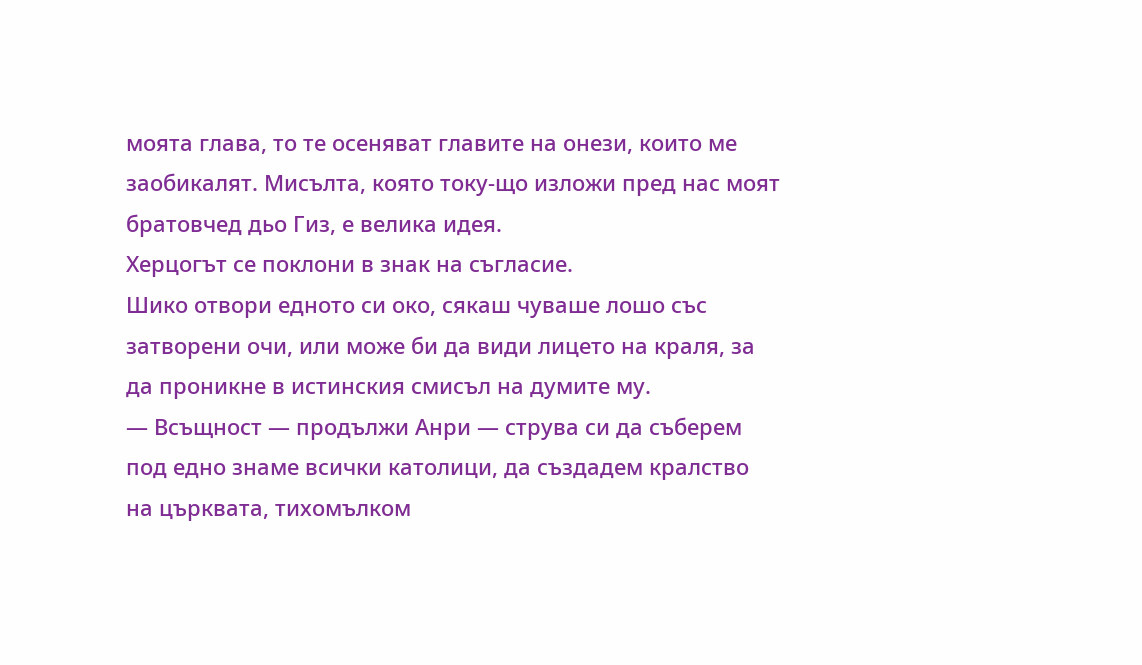моята глава, то те осеняват главите на онези, които ме заобикалят. Мисълта, която току-що изложи пред нас моят братовчед дьо Гиз, е велика идея.
Херцогът се поклони в знак на съгласие.
Шико отвори едното си око, сякаш чуваше лошо със затворени очи, или може би да види лицето на краля, за да проникне в истинския смисъл на думите му.
— Всъщност — продължи Анри — струва си да съберем под едно знаме всички католици, да създадем кралство на църквата, тихомълком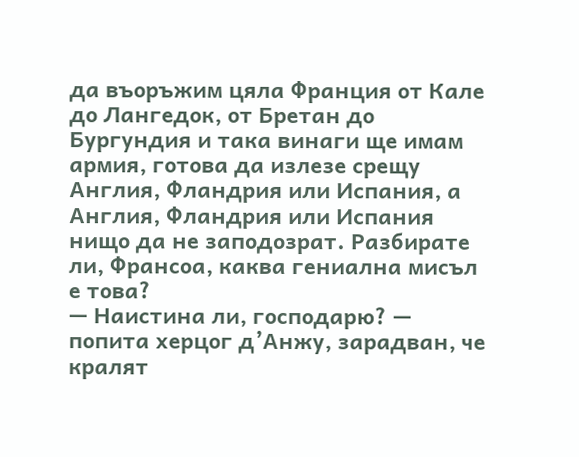да въоръжим цяла Франция от Кале до Лангедок, от Бретан до Бургундия и така винаги ще имам армия, готова да излезе срещу Англия, Фландрия или Испания, а Англия, Фландрия или Испания нищо да не заподозрат. Разбирате ли, Франсоа, каква гениална мисъл е това?
— Наистина ли, господарю? — попита херцог д’Анжу, зарадван, че кралят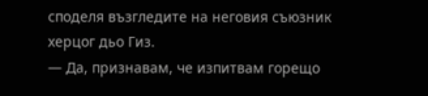споделя възгледите на неговия съюзник херцог дьо Гиз.
— Да, признавам, че изпитвам горещо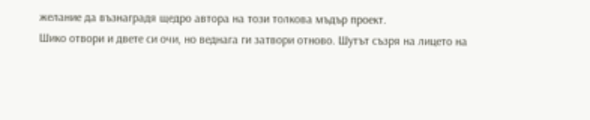желание да възнаградя щедро автора на този толкова мъдър проект.
Шико отвори и двете си очи, но веднага ги затвори отново. Шутът съзря на лицето на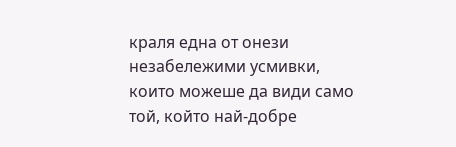краля една от онези незабележими усмивки, които можеше да види само той, който най-добре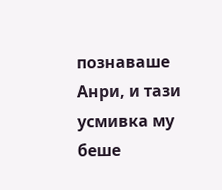познаваше Анри, и тази усмивка му беше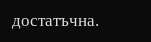достатъчна.